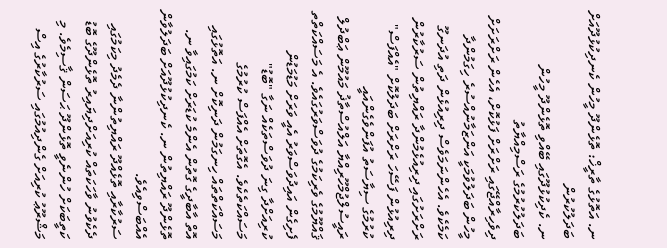ނ. އަތޮޅުގެ ތާރީޚް: ތޮޅެންދޫ މީހުން ކެނދިކުޅުދޫއަށް ބަދަލުކުރުން
ނ. ކެދިކުޅުދޫގައި ބޭއްވި ތޮޅެންދޫ މީހުން ބަދަލުކުރުމުގެ ރަސްމިއްޔާތު
ދިވެހިރާއްޖޭގައި ރަށްރަށް ފަޅުކޮށް، އެހެން ރަށްރަށަށް މީހުން ބަދަލުވުމަކީ އަންޒަމާނުއްސުރެ ހިގަމުންދާ ކަމެކެވެ. އެހެންނަމަވެސް ދިރިއުޅެން ދަތި އުދަނގޫ ރަށްރަށުގައި ދިރިއުޅެމުންދާ ރައްޔިތުން ސަރުކާރުން ދިރިއުޅުން ފަސޭހަ ރަށްރަށް ބަދަލުކޮށް "އެއްފަސް" ކުރުމުގެ ސިޔާސަތު އުފަންވެގެންއައީ ރައީސުލްޖުމްހޫރިއްޔާ އަލްއުސްތާޛު މައުމޫން ޢަބްދުލް ޤައްޔޫމުގެ ވެރިކަމުގެ ދުވަސްވަރުގައެވެ. އެ މަސައްކަތްތ ފެށިގެން އައިދުވަސްވަރު އެއީ ވަރަށް މަޑުމަޑުން ކުރިއަށްދާ ގިނަ ދުވަސްތަކެއް ނަގާ "ބޮޑު" މަސައްކަތެކެވެ. އެގޮތަށް އެއްފަސް ކުރުމުގެ މަސައްކަތްތައް ހިނގަމުން ދަނިކޮށް ނ. އަތޮޅުގައި އޮތް އާބާދީގެ ގޮތުން އެންމެ ކުޑަރަށް ކަމުގައިވާ ނ. ތޮޅެންދޫ ރައްޔިތުން ނ. ކެނދިކުޅުދޫއަށް ބަދަލުވާން އެއްބަސްވިއެވެ.
ސަރުކާރާއި ތޮޅެއްދޫ ރައްޔިތުންނާ ދެމެދު މިކަމުގައި ދެކެވުނު ވާހަކަތައް ކުރިއަށްދިޔައިރު ތޮޅެންދޫގެ ބޮޑު ކަތީބަކަށް ހުންނެވީ ތޮޅެންދޫ ޙަސަން ޤާސިމެވެ. މި މަޝްރޫޢު ކުރިއަށް ގެންދިއުމުގައި ސަރުކާރުގެ އިސް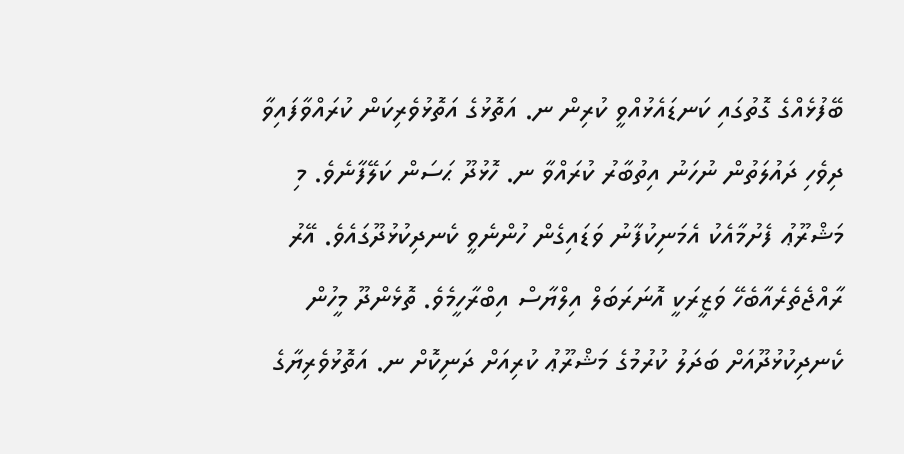ބޭފުޅެއްގެ ގޮތުގައި ކަނޑައެޅުއްވީ ކުރިން ނ. އަތޮޅުގެ އަތޮޅުވެރިކަން ކުރައްވާފައިވާ ދިވެހި ދައުލަތުން ނުހަނު އިތުބާރު ކުރައްވާ ނ. ހޮޅުދޫ ޙަސަން ކަލޭފާނެވެ. މި މަޝްރޫޢު ފެށުމާއެކު އެމަނިކުފާނު ވަޑައިގެން ހުންނެވީ ކެނދިކުޅުދޫގައެވެ. އޭރު ރާއްޖެތެރެއާބެހޭ ވަޒީރަކީ އޮނަރަބަލް އިލްޔާސް އިބްރާހީމެވެ. ތޮޅެންދޫ މީހުން ކެނދިކުޅުދޫއަށް ބަދަލު ކުރުމުގެ މަޝްރޫޢު ކުރިއަށް ދަނިކޮށް ނ. އަތޮޅުވެރިޔާގެ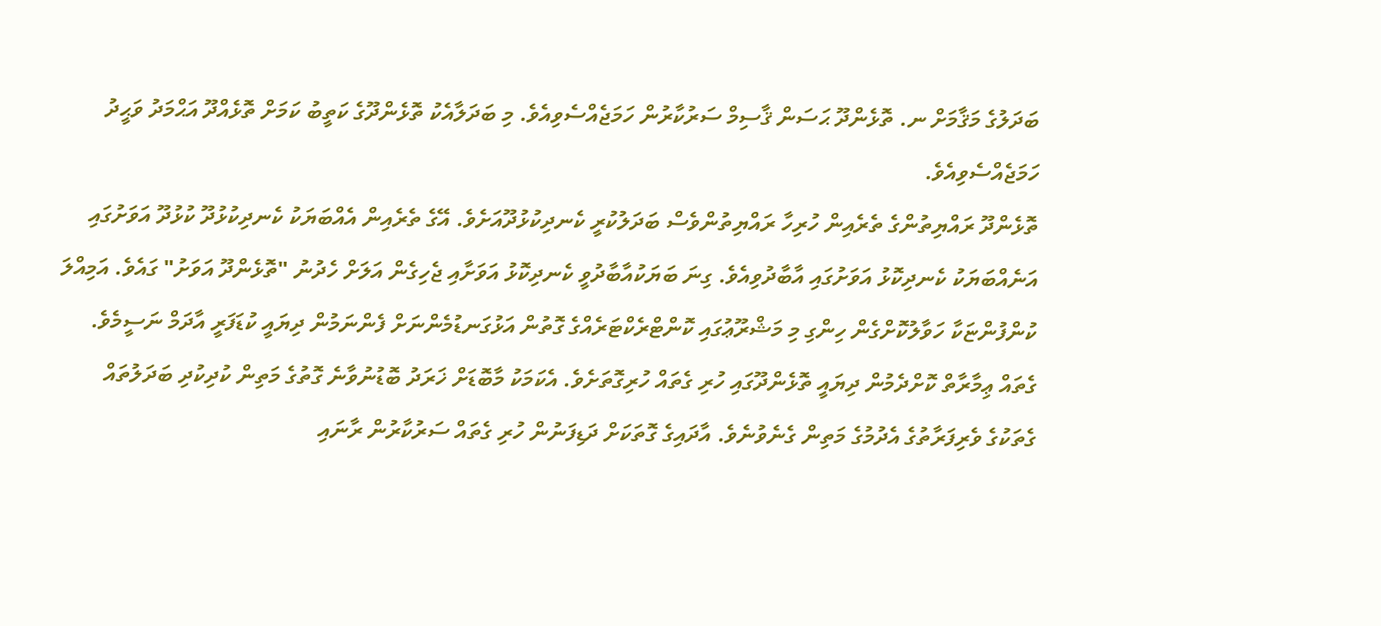ބަދަލުގެ މަޤާމަށް ނ. ތޮޅެންދޫ ޙަސަން ޤާސިމް ސަރުކާރުން ހަމަޖެއްސެވިއެވެ. މި ބަދަލާއެކު ތޮޅެންދޫގެ ކަތީބު ކަމަށް ތޮޅެއްދޫ އަޙްމަދު ވަޙީދު ހަމަޖެއްސެވިއެވެ.
ތޮޅެންދޫ ރައްޔިތުންގެ ތެރެއިން ހުރިހާ ރައްޔިތުންވެސް ބަދަލުކުރީ ކެނދިކުޅުދޫއަށެވެ. އޭގެ ތެރެއިން އެއްބަޔަކު ކެނދިކުޅުދޫ ކުޅުދޫ އަވަށުގައި އަނެއްބަޔަކު ކެނދިކޮޅު އަވަށުގައި އާބާދުވިއެވެ. ގިނަ ބަޔަކުއާބާދުވީ ކެނދިކޮޅު އަވަށާއި ޖެހިގެން އަލަށް ހެދުނު "ތޮޅެންދޫ އަވަށު" ގައެވެ. އަމިއްލަ ކުންފުންޏަކާ ހަވާލުކޮށްގެން ހިންގި މި މަޝްރޫޢުގައި ކޮންޓްރެކްޓަރެއްގެ ގޮތުން އަޅުގަނޑުމެންނަށް ފެންނަމުން ދިޔައީ ކުޑަފަރީ އާދަމް ނަސީމެވެ. ގެތައް ޢިމާރާތް ކޮށްދެމުން ދިޔައީ ތޮޅެންދޫގައި ހުރި ގެތައް ހުރިގޮތަށެވެ. އެކަމަކު މާބޮޑަށް ޚަރަދު ބޮޑުނުވާނެ ގޮތުގެ މަތިން ކުދިކުދި ބަދަލުތައް ގެތަކުގެ ވެރިފަރާތުގެ އެދުމުގެ މަތިން ގެނެވުނެވެ. އާދައިގެ ގޮތަކަށް ދަޑިފަނުން ހުރި ގެތައް ސަރުކާރުން ރާނައި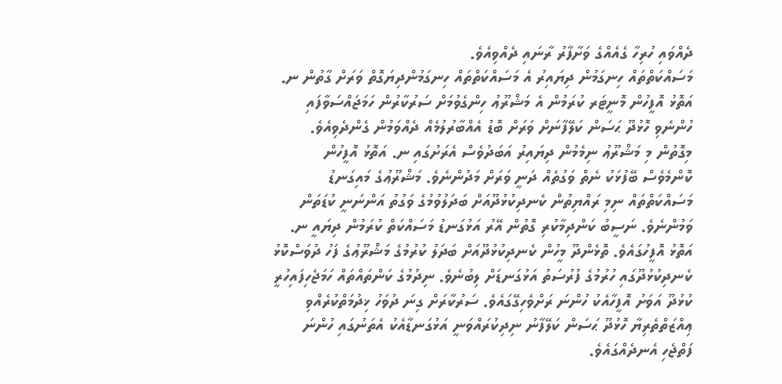ދެއްވައި ހުރިހާ ގެއެއްގެ ވަށާފާރު ރާނައި ދެއްވިއެވެ.
މަސައްކަތްތައް ހިނގަމުން ދިޔައިރު އެ މަސައްކަތްތައް ހިނގަމުންދިޔަގޮތް ވަރަށް ގާތުން ނ. އަތޮޅު އޮފީހުން މޮނީޓަރ ކުރަމުން އެ މަޝްރޫޢު ހިންގެވުމަށް ސަރުކާރުން ހަމަޖައްސަވާފައި ހުންނެވި ހޮޅުދޫ ޙަސަން ކަލޭފާނަށް ވަރަށް ބޮޑު އެއްބާރުލުމެއް ދެއްވަމުން ގެންދެވިއެވެ. މިގޮތުން މި މަޝްރޫޢު ނިމެމުން ދިޔައިރު އަބަދުވެސް އެރަށުގައި ނ. އަތޮޅު އޮފީހުން ކޮންމެވެސް ބޭފުޅަކު ނެތް ވަގުތެއް ދަނީ ވަރަށް މަދުންނެވެ. މަޝްރޫޢުގެ މައިގަނޑު މަސައްކަތްތައް ނިމި ރައްޔިތުން ކެނދިކުޅުދޫއަށް ބަދަލުވުމުގެ ވަގުތު އަންނަނީ ކުޑަތަން ވަމުންނެވެ. ނަސީބު ކަންދިމާކުރި ގޮތުން އޭރު އަޅުގަނޑު މަސައްކަތް ކުރަމުން ދިޔައީ ނ. އަތޮޅު އޮފީހުގައެވެ. ތޮޅެންދޫ މީހުން ކެނދިކުޅުދޫއަށް ބަދަލު ކުރުމުގެ މަޝްރޫޢުގެ ފަހު ދުވަސްކޮޅު ކެނދިކުޅުދޫގައި ހުރުމުގެ ފުރުސަތު އަޅުގަނޑަށް ލިބުނެވެ. ނިދުމުގެ ކަންތައްތައް ހަމަޖެހިފައިހުރީ ކުޅުދޫ އަވަށު އޮފީހާއެކު ހުންނަ ރަށްވެހިގޭގައެވެ. ސަރުކާރަށް ގިނަ ދުވަހު ޚިދުމަތްކުރެއްވި ޢިއްޒަތްތެރިޔާ ހޮޅުދޫ ޙަސަން ކަލޭފާނު ނިދިކުރައްވަނީ އަޅުގަނޑާއެކު އެތަނުގައި ހުންނަ ފަތްޖެހި އެނދެއްގައެވެ.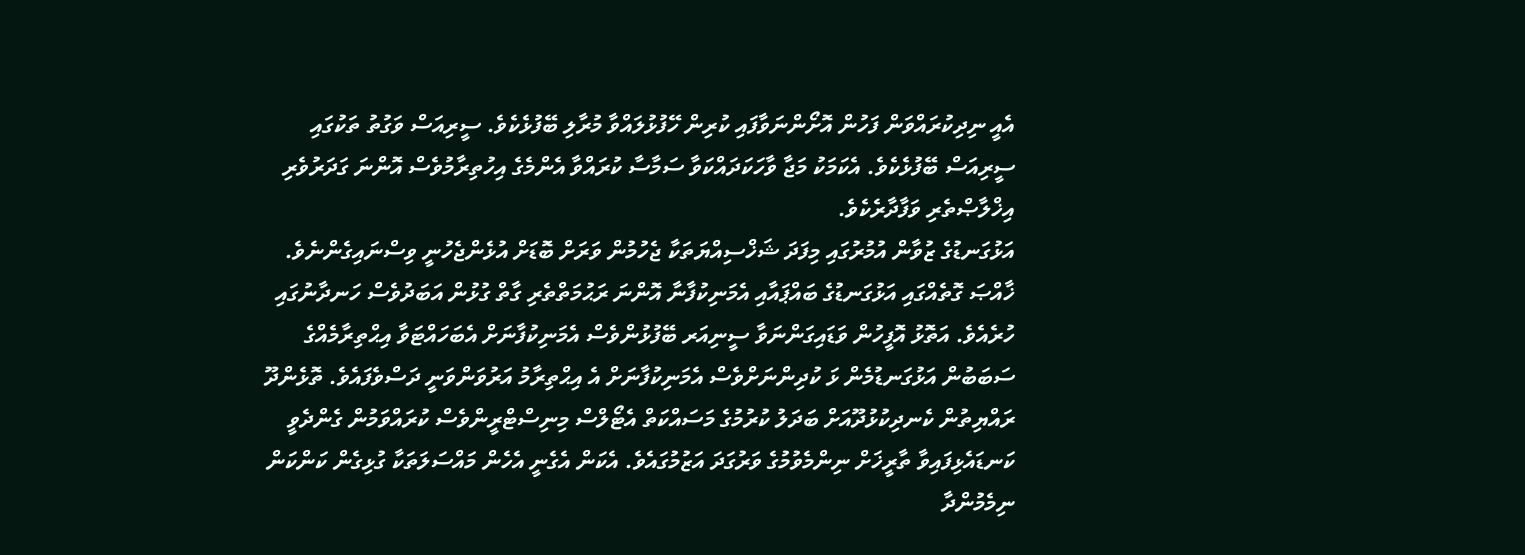އެއީ ނިދިކުރައްވަން ފަހުން އޮށޯންނަވާފައި ކުރިން ހޭފުޅުލައްވާ މުރާލި ބޭފުޅެކެވެ. ސީރިއަސް ވަގުތު ތަކުގައި ސީރިއަސް ބޭފުޅެކެވެ. އެކަމަކު މަޖާ ވާހަކަދައްކަވާ ސަމާސާ ކުރައްވާ އެންމެގެ އިހުތިރާމުވެސް އޮންނަ ގަދަރުވެރި އިޚްލާޞްތެރި ވަފާދާރެކެވެ.
އަޅުގަނޑުގެ ޒުވާން އުމުރުގައި މިފަދަ ޝަޚްސިއްޔަތަކާ ޖެހުމުން ވަރަށް ބޮޑަށް އުޅެންޖެހުނީ ވިސްނައިގެންނެވެ. ޚާއްޞަ ގޮތެއްގައި އަޅުގަނޑުގެ ބައްޕައާއި އެމަނިކުފާނާ އޮންނަ ރަޙުމަތްތެރި ގާތް ގުޅުން އަބަދުވެސް ހަނދާނުގައި ހުރެއެވެ. އަތޮޅު އޮފީހުން ވަޑައިގަންނަވާ ސީނިއަރ ބޭފުޅުންވެސް އެމަނިކުފާނަށް އެބަހައްޓަވާ އިޙްތިރާމެއްގެ ސަބަބުން އަޅުގަނޑުމެން ޅަ ކުދިންނަށްވެސް އެމަނިކުފާނަށް އެ އިޙްތިރާމު އަރުވަންވަނީ ދަސްވެފައެވެ. ތޮޅެންދޫ ރައްޔިތުން ކެނދިކުޅުދޫއަށް ބަދަލު ކުރުމުގެ މަސައްކަތް އެޓޯލްސް މިނިސްޓްރީންވެސް ކުރައްވަމުން ގެންދެވީ ކަނޑައެޅިފައިވާ ތާރީޚަށް ނިންމެވުމުގެ ވަރުގަދަ އަޒުމުގައެވެ. އެކަން އެގެނީ އެހެން މައްސަލަތަކާ ގުޅިގެން ކަންކަން ނިމެމުންދާ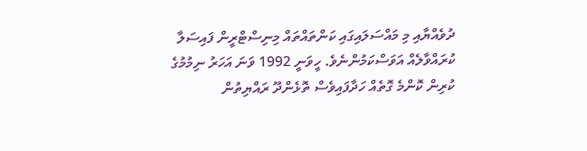ދުވެއްޔާއި މި މައްސަލައިގައި ކަންތައްތައް މިނިސްޓްރީން ފައިސަލާ ކުރައްވާލެއް އަވަސްކަމުންނެވެ. ހީވަނީ 1992 ވަނަ އަހަރު ނިމުމުގެ ކުރިން ކޮންމެ ގޮތެއް ހަދާފައިވެސް ތޮޅެންދޫ ރައްޔިތުން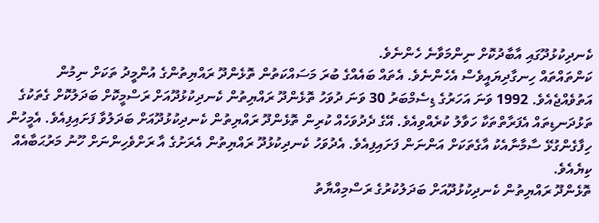ކެނދިކުޅުދޫގައި އާބާދުކޮށް ނިންމަވާނެ ހެންނެވެ.
ކަންތައްތައް ހިނގާދިޔައީވެސް އެހެންނެވެ. އެތައް ބައެއްގެ ބުރަ މަސައްކަތުން ތޮޅެންދޫ ރައްޔިތުންގެ އުންމީދު ތަކަށް ނިމުން އަތުވެއްޖެއެވެ. 1992 ވަނަ އަހަރުގެ ޑިސެމްބަރު 30 ވަނަ ދުވަހު ތޮޅެންދޫ ރައްޔިތުން ކެނދިކުޅުދޫއަށް ރަސްމީކޮށް ބަދަލުކޮށް ގެތަކުގެ ތަޅުދަނޑިތައް އެފަރާތްތަކާ ހަވާލު ކުރެއްވިއެވެ. އޭގެ ދެދުވަހެއް ކުރިން ތޮޅެންދޫ ރައްޔިތުން ކެނދިކުޅުދޫއަށް ބަދަލުވާ ފަށައިފިއެވެ. އެމީހުން ހިފާގެންގުޅޭ ސާމާނާއެކު އާގެތަކަށް އަންނަން ފަށައިފިއެވެ. އެދުވަހު ކެނދިކުޅުދޫ ރައްޔިތުން އެރަށުގެ އާ ރަށްވެހިންނަށް ހޫނު މަރުޙަބާއެއް ކިޔެއެވެ.
ތޮޅެންދޫ ރައްޔިތުން ކެނދިކުޅުދޫއަށް ބަދަލުކުރުގެ ރަސްމިއްޔާތު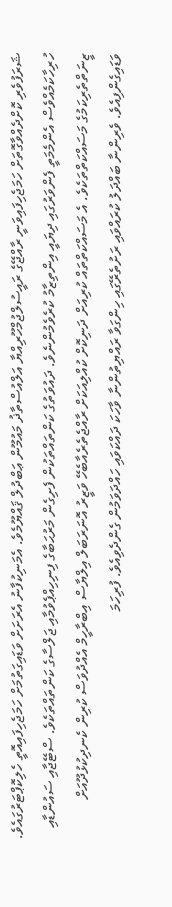ޝަރަފުވެރި ކޮށްދެއްވާގޮތަށް ހަމަޖެހިފައިވަނީ ރާއްޖޭގެ ރައީސުލްޖުމްހޫރިއްޔާ އަލްއުސްތާޛު މައުމޫން ޢަބްދުލް ޤައްޔޫމެވެ. އެމަނިކުފާނު އެރަށަށް ވަޑައިގަތުމަށް ހަމަޖެހިފައިއޮތީ ހެލިކޮޕްޓަރުގައެވެ. ހުރިހާކަމެއްވެސް އެންމެމަތީ ފެންވަރުގައި ދިޔައީ އިންތިޒާމު ކުރެވެމުންނެވެ. ދައުވަތުގެ ކަންތައްތަކުން ފެށިގެން މަރުޙަބާގެ ފިނިހިއްޕެވުމާއި ޖަލްސާގެ ކަންތައްތަކެވެ. ސްޓޭޖާއި ސައުންޑާއި ޒީނަތްތެރިކަމުގެ މަސައްކަތްތަކެވެ. އެ މަސައްކަތްތައް ކުރިއަށް ދަނިކޮށް ކުއްލިއަކަށް ރާއްޖެތެރެއާބެހޭ ވަޒީރު އޮނަރަބަލް އިލްޔާސް އިބްރާހީމް އެއްދުވަސް ކުރިން ކެނދިކުޅުދޫއަށް ވަޑައިގެންފިއެވެ. ވެރިންނާ ބައްދަލު ކުރައްވައި ރަށުތެރޭގައި ހިންގަވާ ރައްޔިތުންނާ ވާހަކަ ދައްކަވައި ހައްދަވަމުން ގެންދެވިއެވެ. ފުރިހަމަ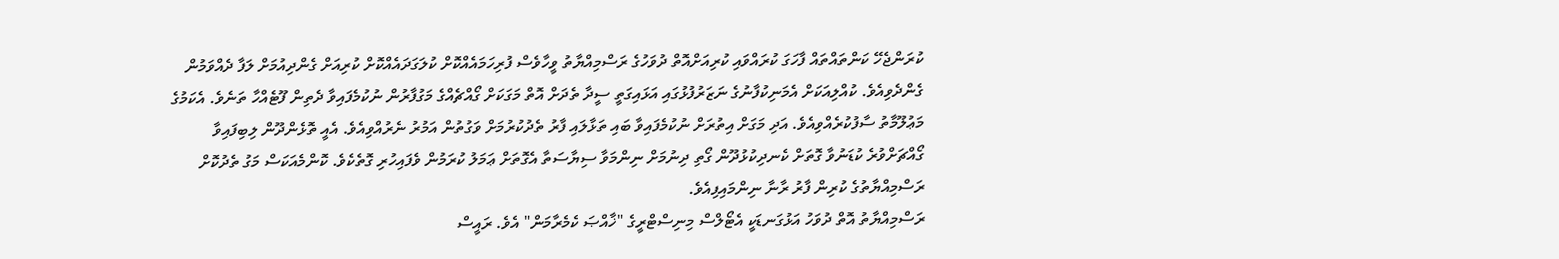ކުރަންޖެހޭ ކަންތައްތައް ފާހަގަ ކުރައްވައި ކުރިއަށްއޮތް ދުވަހުގެ ރަސްމިއްޔާތު ވީހާވެސް ފުރިހަމައެއްކޮށް ކުލަގަދައެއްކޮށް ކުރިއަށް ގެންދިއުމަށް ލަފާ ދެއްވަމުން ގެންދެވިއެވެ. ކުއްލިއަކަށް އެމަނިކުފާނުގެ ނަޒަރުފުޅުގައި އަޅައިގަތީ ސީދާ ތެދަށް އޮތް މަގަކަށް ގޯއްޗެއްގެ މަގުފާރުން ނުކުމެފައިވާ ދެތިން ފޫޓެއްހާ ތަނެވެ. އެކަމުގެ މަޢުލޫމާތު ސާފުކުރެއްވިއެވެ. އަދި މަގަށް އިތުރަށް ނުކުމެފައިވާ ބައި ތަޅާލައި ފާރު ތެދުކުރުމަށް ވަގުތުން އަމުރު ނެރުއްވިއެވެ. އެއީ ތޮޅެންދޫން ލިބިފައިވާ ގޯއްޗަށްވުރެ ކުޑަނުވާ ގޮތަށް ކެނދިކުޅުދޫން ގޯތި ދިނުމަށް ނިންމަވާ ސިޔާސަތާ އެގޮތަށް ޢަމަލު ކުރަމުން ވެފައިހުރި ގޮތެކެވެ. ކޮންމެއަކަސް މަގު ތެދުކޮށް ރަސްމިއްޔާތުގެ ކުރިން ފާރު ރާނާ ނިންމައިފިއެވެ.
ރަސްމިއްޔާތު އޮތް ދުވަހު އަޅުގަނޑަކީ އެޓޯލްސް މިނިސްޓްރީގެ "ޚާއްޞަ ކެމެރާމަން" އެވެ. ރައީސް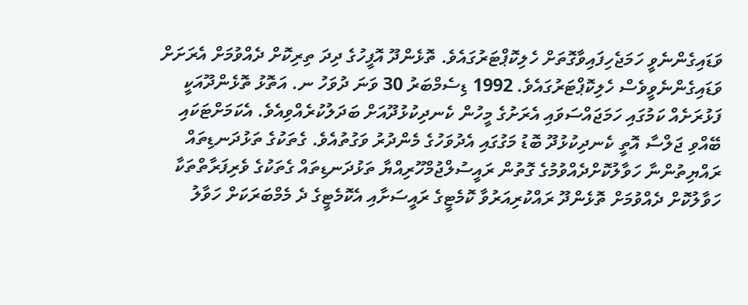ވަޑައިގެންނެވީ ހަމަޖެހިފައިވާގޮތަށް ހެލިކޮޕްޓަރުގައެވެ. ތޮޅެންދޫ އޮފީހުގެ ދިދަ ތިރިކޮށް ދެއްވުމަށް އެރަށަށް ވަޑައިގެންނެވީވެސް ހެލިކޮޕްޓަރުގައެވެ. 1992 ޑިސެމްބަރު 30 ވަނަ ދުވަހު ނ. އަތޮޅު ތޮޅެންދޫއަކީ ފަޅުރަށެއް ކަމުގައި ހަމަޖައްސަވައި އެރަށުގެ މީހުން ކެނދިކުޅުދޫއަށް ބަދަލުކުރެއްވިއެވެ. އެކަމަށްޓަކައި ބޭއްވި ޖަލްސާ އޮތީ ކެނދިކުޅުދޫ ބޮޑު މަގުގައި އެދުވަހުގެ މެންދުރު ވަގުތުއެވެ. ގެތަކުގެ ތަޅުދަނޑިތައް ރައްޔިތުންނާ ހަވާލުކޮށްދެއްވުމުގެ ގޮތުން ރައީސުލްޖުމްހޫރިއްޔާ ތަޅުދަނޑިތައް ގެތަކުގެ ވެރިފަރާތްތަކާ ހަވާލުކޮށް ދެއްވުމަށް ތޮޅެންދޫ ރައްކުރިއަރުވާ ކޮމެޓީގެ ރައީސަށާއި އެކޮމެޓީގެ ދެ މެމްބަރަކަށް ހަވާލު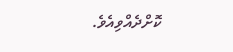ކޮށްދެއްވިއެވެ.